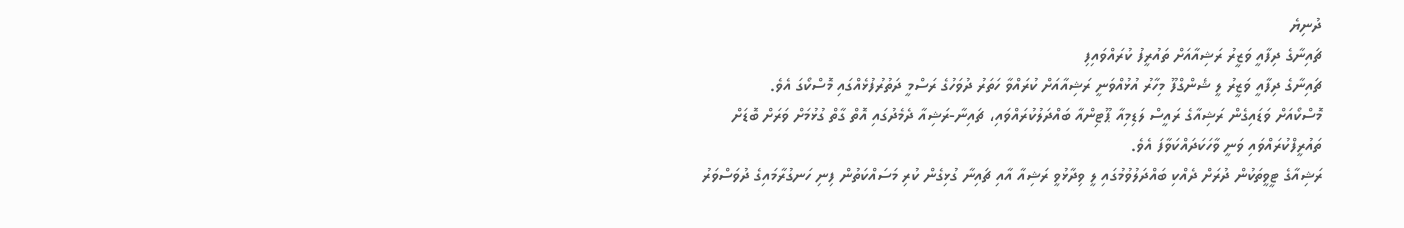ދުނިޔެ
ޗައިނާގެ ދިފާއީ ވަޒީރު ރަޝިއާއަށް ތައުރީފު ކުރައްވައިފި
ޗައިނާގެ ދިފާއީ ވަޒީރު ލީ ޝެންގްފޫ މިހާރު އުޅުއްވަނީ ރަޝިއާއަށް ކުރައްވާ ހަތަރު ދުވަހުގެ ރަސްމީ ދަތުރުފުޅެއްގައި މޮސްކޯގަ އެވެ.
މޮސްކޯއަށް ވަޑައިގެން ރަޝިއާގެ ރައީސް ލަޑިމިއާ ޕޫޓިންއާ ބައްދަލުކުރައްވައި، ޗައިނާ-ރަޝިއާ ދެމެދުގައި އޮތް ގާތް ގުޅުމަށް ވަރަށް ބޮޑަށް ތައުރީފްކުރައްވައި ވަނީ ވާހަކަދައްކަވާފަ އެވެ.
ރަޝިއާގެ ޓީވީތަކުން ދުރަށް ދެއްކި ބައްދަލުވުމުގައި ލީ ވިދާޅުވީ ރަޝިއާ އާއި ޗައިނާ ގުޅިގެން ކުރި މަސައްކަތުން ފިނި ހަނގުރާމައިގެ ދުވަސްވަރު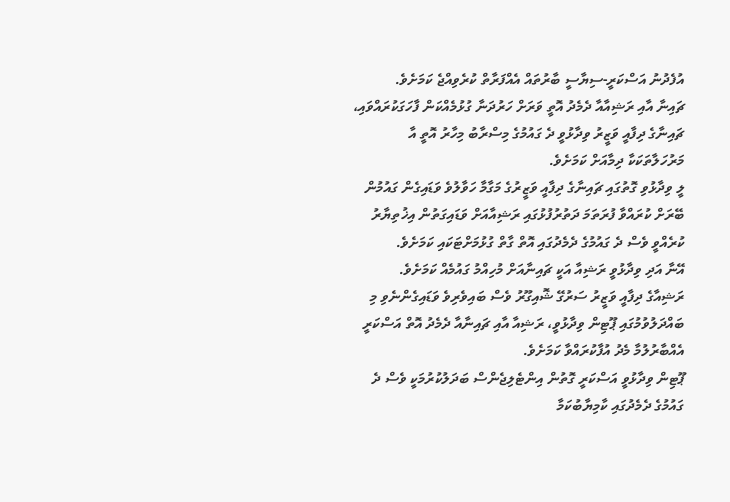އުފެދުނު އަސްކަރީ-ސިޔާސީ ބާރުތައް އެއްފަރާތް ކުރެވިއްޖެ ކަމަށެވެ.
ޗައިނާ އާއި ރަޝިއާއާ ދެމެދު އޮތީ ވަރަށް ހަރުދަނާ ގުޅުމެއްކަން ފާހަގަކުރައްވައި، ޗައިނާގެ ދިފާއީ ވަޒީރު ވިދާޅުވީ ދެ ގައުމުގެ މިސްރާބު މިހާރު އޮތީ އާ މަރުހަލާތަކަކާ ދިމާއަށް ކަމަށެވެ.
ލީ ވިދާޅުވި ގޮތުގައި ޗައިނާގެ ދިފާއީ ވަޒީރުގެ މަގާމާ ހަވާލުވެ ވަޑައިގެން ގައުމުން ބޭރަށް ކުރައްވާ ފުރަތަމަ ދަތުރުފުޅުގައި ރަޝިއާއަށް ވަޑައިގަތުން އިޚުތިޔާރު ކުރެއްވީ ވެސް ދެ ގައުމުގެ ދެމެދުގައި އޮތް ގާތް ގުޅުމަށްޓަކައި ކަމަށެވެ.
އޭނާ އަދި ވިދާޅުވީ ރަޝިއާ އަކީ ޗައިނާއަށް މުހިއްމު ގައުމެއް ކަމަށެވެ.
ރަޝިއާގެ ދިފާއީ ވަޒީރު ސަރުގޭ ޝޮއިގޫރު ވެސް ބައިވެރިވެ ވަޑައިގެންނެވި މި ބައްދަލުވުމުގައި ޕޫޓިން ވިދާޅުވީ، ރަޝިއާ އާއި ޗައިނާއާ ދެމެދު އޮތް އަސްކަރީ އެއްބާރުލުމާ މެދު އުފާކުރައްވާ ކަމަށެވެ.
ޕޫޓިން ވިދާޅުވީ އަސްކަރީ ގޮތުން އިންޓެލިޖެންސް ބަދަލުކުރުމަކީ ވެސް ދެ ގައުމުގެ ދެމެދުގައި ކާމިޔާބުކަމާ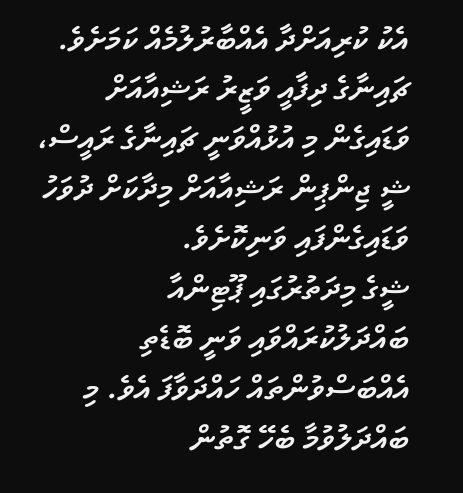އެކު ކުރިއަށްދާ އެއްބާރުލުމެއް ކަމަށެވެ.
ޗައިނާގެ ދިފާއީ ވަޒީރު ރަޝިއާއަށް ވަޑައިގެން މި އުޅުއްވަނީ ޗައިނާގެ ރައީސް، ޝީ ޖިންޕިން ރަޝިއާއަށް މިދާކަށް ދުވަހު ވަޑައިގެންފައި ވަނިކޮށެވެ.
ޝީގެ މިދަތުރުގައި ޕޫޓިންއާ ބައްދަލުކުރައްވައި ވަނީ ބޮޑެތި އެއްބަސްވުންތައް ހައްދަވާފަ އެވެ. މި ބައްދަލުވުމާ ބެހޭ ގޮތުން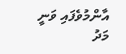އާންމުވެފައި ވަނީ މަދު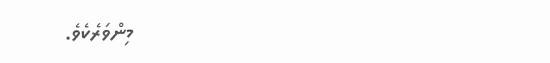މިންވަރެކެވެ.